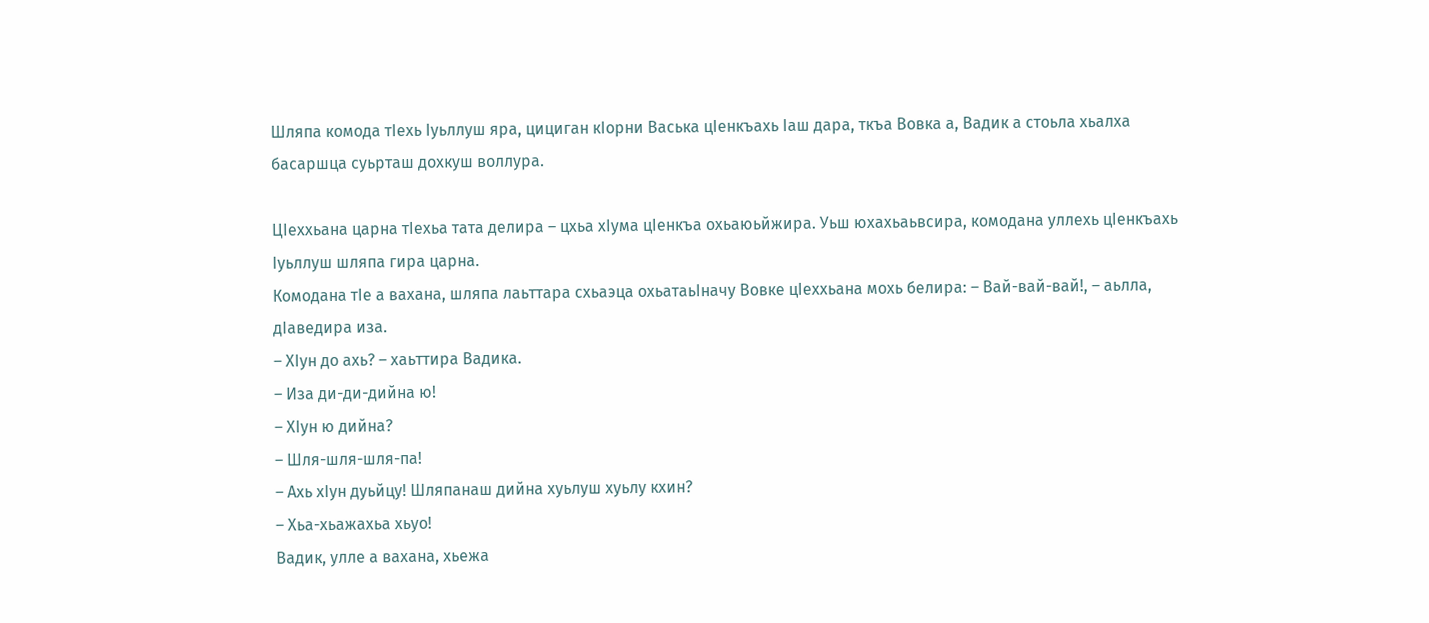Шляпа комода тIехь Iуьллуш яра, цициган кIорни Васька цIенкъахь Iаш дара, ткъа Вовка а, Вадик а стоьла хьалха басаршца суьрташ дохкуш воллура.

ЦIеххьана царна тIехьа тата делира – цхьа хIума цIенкъа охьаюьйжира. Уьш юхахьаьвсира, комодана уллехь цIенкъахь Iуьллуш шляпа гира царна.
Комодана тIе а вахана, шляпа лаьттара схьаэца охьатаьIначу Вовке цIеххьана мохь белира: – Вай-вай-вай!, – аьлла, дIаведира иза.
– ХIун до ахь? – хаьттира Вадика.
– Иза ди-ди-дийна ю!
– ХIун ю дийна?
– Шля-шля-шля-па!
– Ахь хIун дуьйцу! Шляпанаш дийна хуьлуш хуьлу кхин?
– Хьа-хьажахьа хьуо!
Вадик, улле а вахана, хьежа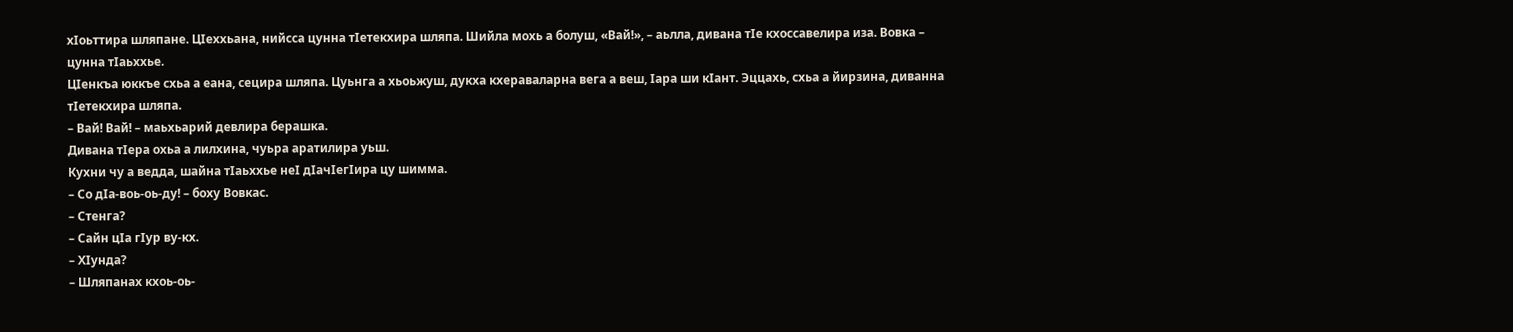хIоьттира шляпане. ЦIеххьана, нийсса цунна тIетекхира шляпа. Шийла мохь а болуш, «Вай!», – аьлла, дивана тIе кхоссавелира иза. Вовка – цунна тIаьххье.
ЦIенкъа юккъе схьа а еана, сецира шляпа. Цуьнга а хьоьжуш, дукха кхераваларна вега а веш, Iара ши кIант. Эццахь, схьа а йирзина, диванна тIетекхира шляпа.
– Вай! Вай! – маьхьарий девлира берашка.
Дивана тIера охьа а лилхина, чуьра аратилира уьш.
Кухни чу а ведда, шайна тIаьххье неI дIачIегIира цу шимма.
– Со дIа-воь-оь-ду! – боху Вовкас.
– Стенга?
– Сайн цIа гIур ву-кх.
– ХIунда?
– Шляпанах кхоь-оь-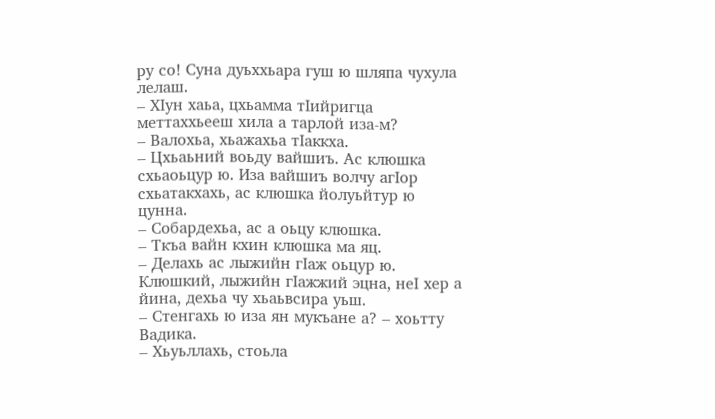ру со! Суна дуьххьара гуш ю шляпа чухула лелаш.
– ХIун хаьа, цхьамма тIийригца меттаххьееш хила а тарлой иза-м?
– Валохьа, хьажахьа тIаккха.
– Цхьаьний воьду вайшиъ. Ас клюшка схьаоьцур ю. Иза вайшиъ волчу агIор схьатакхахь, ас клюшка йолуьйтур ю цунна.
– Собардехьа, ас а оьцу клюшка.
– Ткъа вайн кхин клюшка ма яц.
– Делахь ас лыжийн гIаж оьцур ю. Клюшкий, лыжийн гIажжий эцна, неI хер а йина, дехьа чу хьаьвсира уьш.
– Стенгахь ю иза ян мукъане а? – хоьтту Вадика.
– Хьуьллахь, стоьла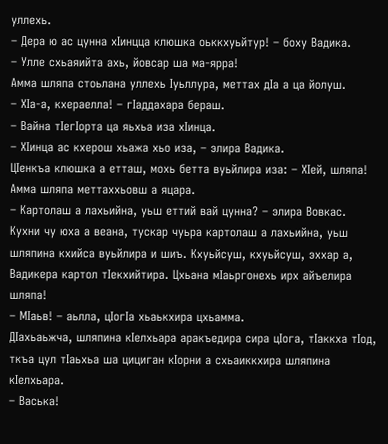уллехь.
– Дера ю ас цунна хIинцца клюшка оьккхуьйтур! – боху Вадика.
– Улле схьаяийта ахь, йовсар ша ма-ярра!
Амма шляпа стоьлана уллехь Iуьллура, меттах дIа а ца йолуш.
– ХIа-а, кхераелла! – гIаддахара бераш.
– Вайна тIегIорта ца яьхьа иза хIинца.
– ХIинца ас кхерош хьажа хьо иза, – элира Вадика.
ЦIенкъа клюшка а етташ, мохь бетта вуьйлира иза: – ХIей, шляпа!
Амма шляпа меттаххьовш а яцара.
– Картолаш а лахьийна, уьш еттий вай цунна? – элира Вовкас.
Кухни чу юха а веана, тускар чуьра картолаш а лахьийна, уьш шляпина кхийса вуьйлира и шиъ. Кхуьйсуш, кхуьйсуш, эххар а, Вадикера картол тIекхийтира. Цхьана мIаьргонехь ирх айъелира шляпа!
– МIаьв! – аьлла, цIогIа хьаькхира цхьамма.
ДIахьаьжча, шляпина кIелхьара аракъедира сира цIога, тIаккха тIод, ткъа цул тIаьхьа ша цициган кIорни а схьаиккхира шляпина кIелхьара.
– Васька!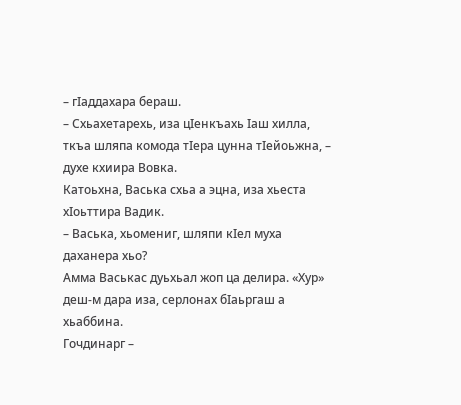– гIаддахара бераш.
– Схьахетарехь, иза цIенкъахь Iаш хилла, ткъа шляпа комода тIера цунна тIейоьжна, – духе кхиира Вовка.
Катоьхна, Васька схьа а эцна, иза хьеста хIоьттира Вадик.
– Васька, хьомениг, шляпи кIел муха даханера хьо?
Амма Васькас дуьхьал жоп ца делира. «Хур» деш-м дара иза, серлонах бIаьргаш а хьаббина.
Гочдинарг –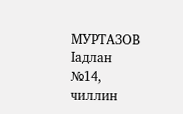МУРТАЗОВ Iадлан
№14, чиллин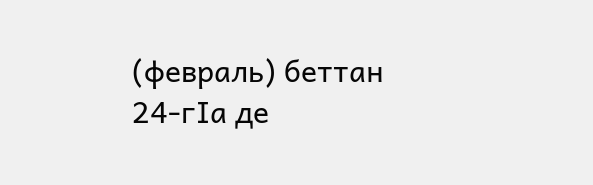(февраль) беттан 24-гIа де